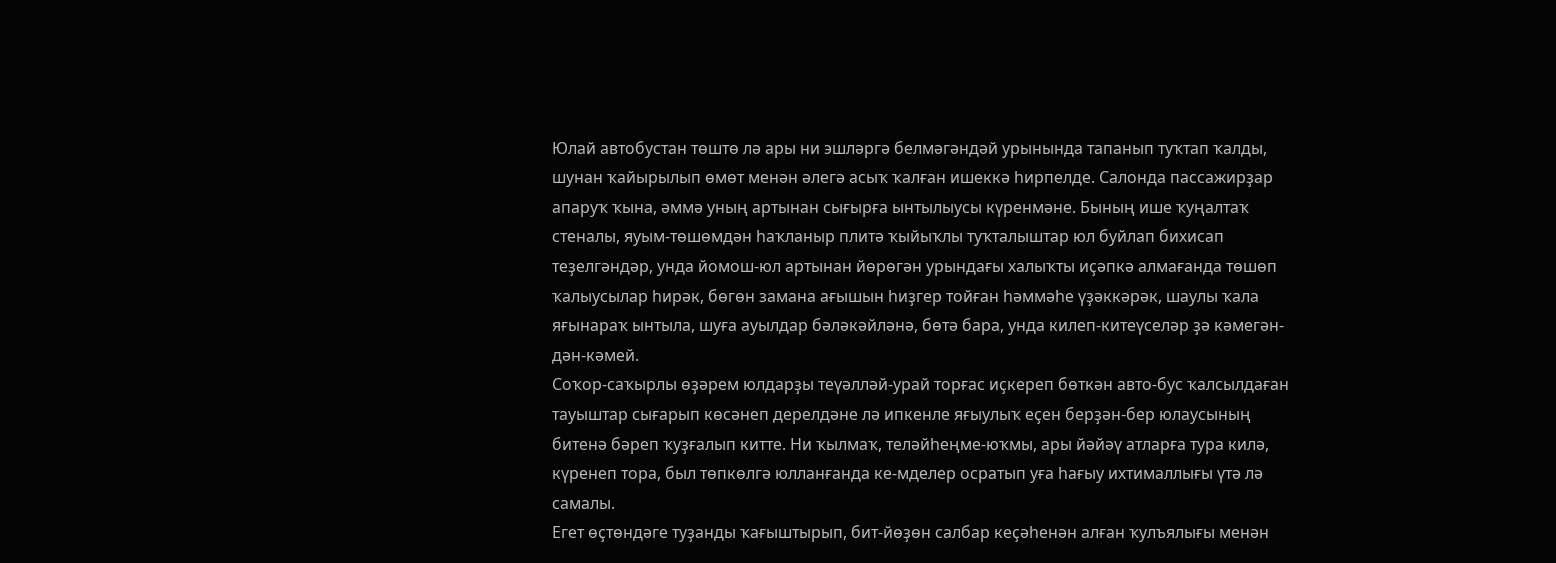Юлай автобустан төштө лә ары ни эшләргә белмәгәндәй урынында тапанып туҡтап ҡалды, шунан ҡайырылып өмөт менән әлегә асыҡ ҡалған ишеккә һирпелде. Салонда пассажирҙар апаруҡ ҡына, әммә уның артынан сығырға ынтылыусы күренмәне. Бының ише ҡуңалтаҡ стеналы, яуым-төшөмдән һаҡланыр плитә ҡыйыҡлы туҡталыштар юл буйлап бихисап теҙелгәндәр, унда йомош-юл артынан йөрөгән урындағы халыҡты иҫәпкә алмағанда төшөп ҡалыусылар һирәк, бөгөн замана ағышын һиҙгер тойған һәммәһе үҙәккәрәк, шаулы ҡала яғынараҡ ынтыла, шуға ауылдар бәләкәйләнә, бөтә бара, унда килеп-китеүселәр ҙә кәмегән-дән-кәмей.
Соҡор-саҡырлы өҙәрем юлдарҙы теүәлләй-урай торғас иҫкереп бөткән авто-бус ҡалсылдаған тауыштар сығарып көсәнеп дерелдәне лә ипкенле яғыулыҡ еҫен берҙән-бер юлаусының битенә бәреп ҡуҙғалып китте. Ни ҡылмаҡ, теләйһеңме-юҡмы, ары йәйәү атларға тура килә, күренеп тора, был төпкөлгә юлланғанда ке-мделер осратып уға һағыу ихтималлығы үтә лә самалы.
Егет өҫтөндәге туҙанды ҡағыштырып, бит-йөҙөн салбар кеҫәһенән алған ҡулъялығы менән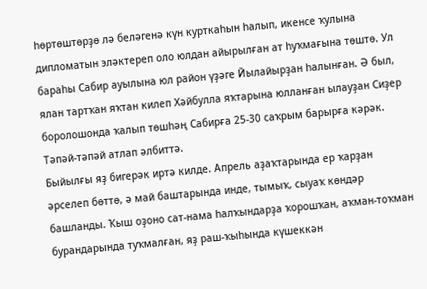һөртөштөрҙө лә беләгенә күн курткаһын һалып, икенсе ҡулына дипломатын эләктереп оло юлдан айырылған ат һуҡмағына төштө. Ул бараһы Сабир ауылына юл район үҙәге Йылайырҙан һалынған. Ә был, ялан тартҡан яҡтан килеп Хәйбулла яҡтарына юлланған ылауҙан Сиҙер боролошонда ҡалып төшһәң Сабирға 25-30 саҡрым барырға кәрәк. Тәпәй-тәпәй атлап әлбиттә.
Быйылғы яҙ бигерәк иртә килде. Апрель аҙаҡтарында ер ҡарҙан әрселеп бөттө, ә май баштарында инде, тымыҡ, сыуаҡ көндәр башланды. Ҡыш оҙоно сат-нама һалҡындарҙа ҡорошҡан, аҡман-тоҡман бурандарында туҡмалған, яҙ раш-ҡыһында күшеккән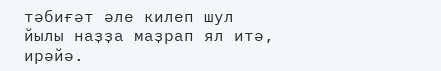тәбиғәт әле килеп шул йылы наҙҙа маҙрап ял итә, ирәйә.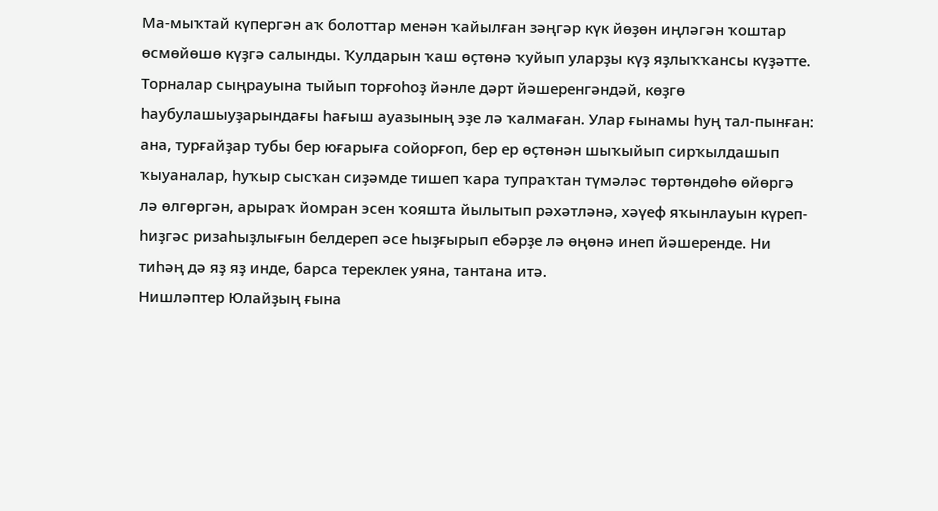Ма-мыҡтай күпергән аҡ болоттар менән ҡайылған зәңгәр күк йөҙөн иңләгән ҡоштар өсмөйөшө күҙгә салынды. Ҡулдарын ҡаш өҫтөнә ҡуйып уларҙы күҙ яҙлыҡҡансы күҙәтте. Торналар сыңрауына тыйып торғоһоҙ йәнле дәрт йәшеренгәндәй, көҙгө һаубулашыуҙарындағы һағыш ауазының эҙе лә ҡалмаған. Улар ғынамы һуң тал-пынған: ана, турғайҙар тубы бер юғарыға сойорғоп, бер ер өҫтөнән шыҡыйып сирҡылдашып ҡыуаналар, һуҡыр сысҡан сиҙәмде тишеп ҡара тупраҡтан түмәләс төртөндөһө өйөргә лә өлгөргән, арыраҡ йомран эсен ҡояшта йылытып рәхәтләнә, хәүеф яҡынлауын күреп-һиҙгәс ризаһыҙлығын белдереп әсе һыҙғырып ебәрҙе лә өңөнә инеп йәшеренде. Ни тиһәң дә яҙ яҙ инде, барса тереклек уяна, тантана итә.
Нишләптер Юлайҙың ғына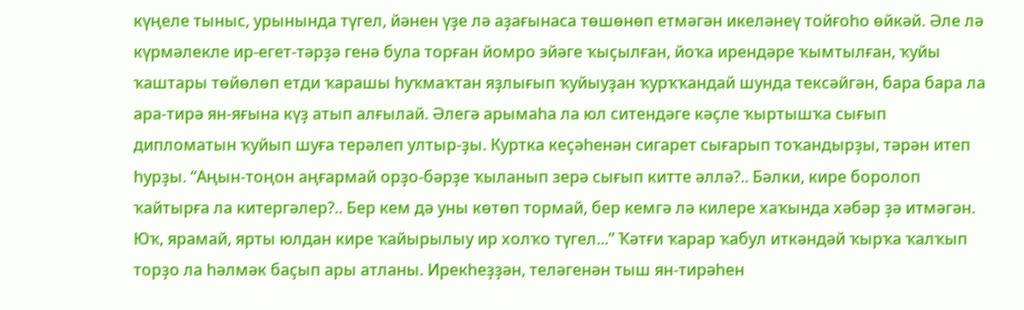күңеле тыныс, урынында түгел, йәнен үҙе лә аҙағынаса төшөнөп етмәгән икеләнеү тойғоһо өйкәй. Әле лә күрмәлекле ир-егет-тәрҙә генә була торған йомро эйәге ҡыҫылған, йоҡа ирендәре ҡымтылған, ҡуйы ҡаштары төйөлөп етди ҡарашы һуҡмаҡтан яҙлығып ҡуйыуҙан ҡурҡҡандай шунда тексәйгән, бара бара ла ара-тирә ян-яғына күҙ атып алғылай. Әлегә арымаһа ла юл ситендәге кәҫле ҡыртышҡа сығып дипломатын ҡуйып шуға терәлеп ултыр-ҙы. Куртка кеҫәһенән сигарет сығарып тоҡандырҙы, тәрән итеп һурҙы. “Аңын-тоңон аңғармай орҙо-бәрҙе ҡыланып зерә сығып китте әллә?.. Бәлки, кире боролоп ҡайтырға ла китергәлер?.. Бер кем дә уны көтөп тормай, бер кемгә лә килере хаҡында хәбәр ҙә итмәгән. Юҡ, ярамай, ярты юлдан кире ҡайырылыу ир холҡо түгел...” Ҡәтғи ҡарар ҡабул иткәндәй ҡырҡа ҡалҡып торҙо ла һәлмәк баҫып ары атланы. Ирекһеҙҙән, теләгенән тыш ян-тирәһен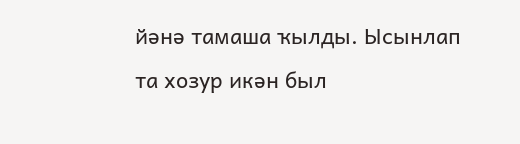йәнә тамаша ҡылды. Ысынлап та хозур икән был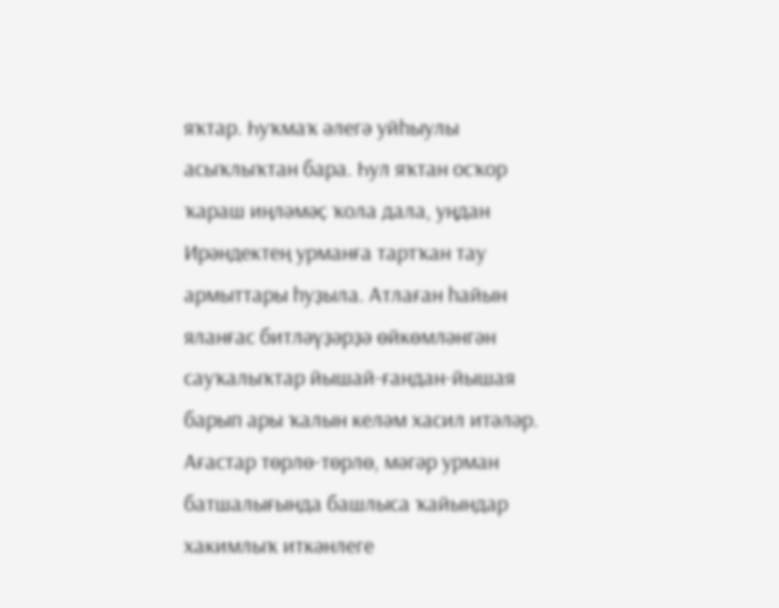яҡтар. Һуҡмаҡ әлегә уйһыулы асыҡлыҡтан бара. Һул яҡтан осҡор ҡараш иңләмәҫ ҡола дала, уңдан Ирәндектең урманға тартҡан тау армыттары һуҙыла. Атлаған һайын яланғас битләүҙәрҙә өйкөмләнгән сауҡалыҡтар йышай-ғандан-йышая барып ары ҡалын келәм хасил итәләр. Ағастар төрлө-төрлө, мәгәр урман батшалығында башлыса ҡайындар хакимлыҡ иткәнлеге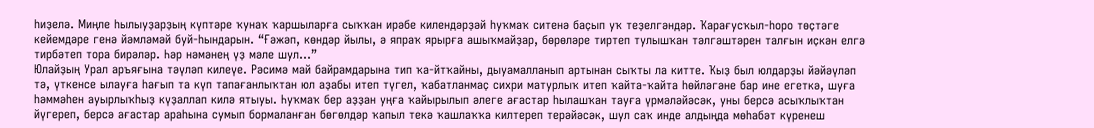һиҙелә. Миңле һылыуҙарҙың күптәре ҡунаҡ ҡаршыларға сыҡҡан ирәбе килендәрҙәй һуҡмаҡ ситенә баҫып уҡ теҙелгәндәр. Ҡарағусҡыл-һоро төҫтәге кейемдәре генә йәмләмәй буй-һындарын. “Ғәжәп, көндәр йылы, ә япраҡ ярырға ашыҡмайҙар, бөрөләре тиртеп тулышҡан тәлгәштәрен талғын иҫкән елгә тирбәтеп тора бирәләр. Һәр нәмәнең үҙ мәле шул…”
Юлайҙың Урал аръяғына тәүләп килеүе. Рәсимә май байрамдарына тип ҡа-йтҡайны, дыуамалланып артынан сыҡты ла китте. Ҡыҙ был юлдарҙы йәйәүләп тә, үткенсе ылауға һағып та күп тапағанлыҡтан юл аҙабы итеп түгел, ҡабатланмаҫ сихри матурлыҡ итеп ҡайта-ҡайта һөйләгәне бар ине егеткә, шуға һәммәһен ауырлыҡһыҙ күҙаллап килә ятыуы. Һуҡмаҡ бер аҙҙан уңға ҡайырылып әлеге ағастар һылашҡан тауға үрмәләйәсәк, уны берсә асыҡлыҡтан йүгереп, берсә ағастар араһына сумып бормаланған бөгөлдәр ҡапыл текә ҡашлаҡҡа килтереп терәйәсәк, шул саҡ инде алдыңда мөһабәт күренеш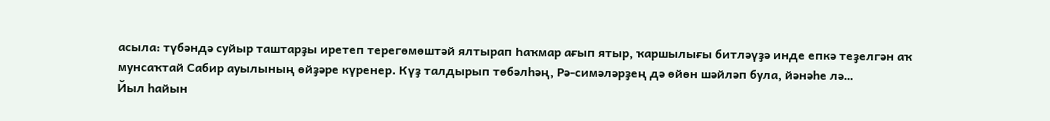асыла: түбәндә суйыр таштарҙы иретеп терегөмөштәй ялтырап Һаҡмар ағып ятыр, ҡаршылығы битләүҙә инде епкә теҙелгән аҡ мунсаҡтай Сабир ауылының өйҙәре күренер. Күҙ талдырып төбәлһәң, Рә-симәләрҙең дә өйөн шәйләп була, йәнәһе лә…
Йыл һайын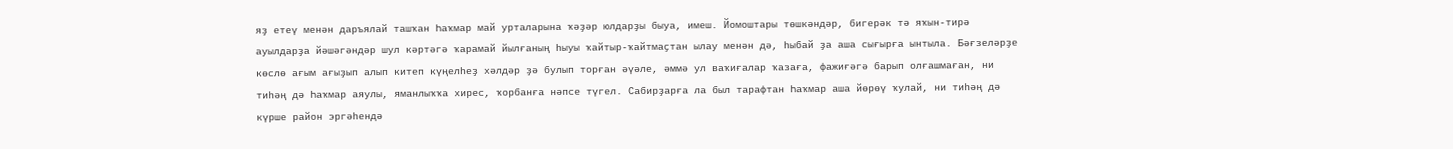яҙ етеү менән даръялай ташҡан Һаҡмар май урталарына ҡәҙәр юлдарҙы быуа, имеш. Йомоштары төшкәндәр, бигерәк тә яҡын-тирә ауылдарҙа йәшәгәндәр шул кәртәгә ҡарамай йылғаның һыуы ҡайтыр-ҡайтмаҫтан ылау менән дә, һыбай ҙа аша сығырға ынтыла. Бәғзеләрҙе көслө ағым ағыҙып алып китеп күңелһеҙ хәлдәр ҙә булып торған әүәле, әммә ул ваҡиғалар ҡазаға, фажиғәгә барып олғашмаған, ни тиһәң дә Һаҡмар аяулы, яманлыҡҡа хирес, ҡорбанға нәпсе түгел. Сабирҙарға ла был тарафтан Һаҡмар аша йөрөү ҡулай, ни тиһәң дә күрше район эргәһендә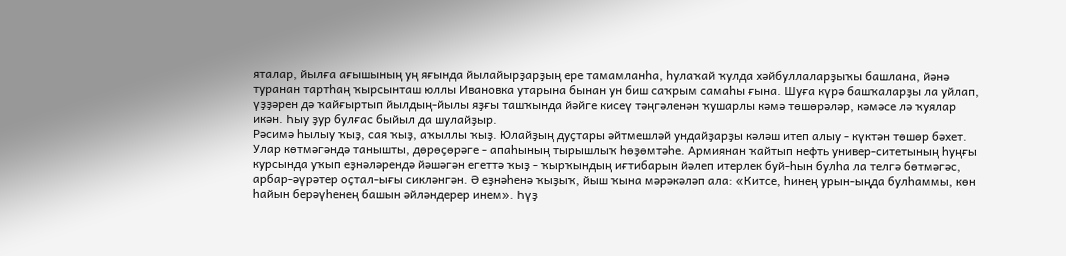яталар, йылға ағышының уң яғында йылайырҙарҙың ере тамамланһа, һулаҡай ҡулда хәйбуллаларҙыҡы башлана, йәнә туранан тартһаң ҡырсынташ юллы Ивановка утарына бынан ун биш саҡрым самаһы ғына. Шуға күрә башҡаларҙы ла уйлап, үҙҙәрен дә ҡайғыртып йылдың-йылы яҙғы ташҡында йәйге кисеү тәңгәленән ҡушарлы кәмә төшөрәләр, кәмәсе лә ҡуялар икән. Һыу ҙур булғас быйыл да шулайҙыр.
Рәсимә һылыу ҡыҙ, сая ҡыҙ, аҡыллы ҡыҙ. Юлайҙың дуҫтары әйтмешләй ундайҙарҙы кәләш итеп алыу - күктән төшөр бәхет. Улар көтмәгәндә танышты, дөрөҫөрәге - апаһының тырышлыҡ һөҙөмтәһе. Армиянан ҡайтып нефть универ-ситетының һуңғы курсында уҡып еҙнәләрендә йәшәгән егеттә ҡыҙ - ҡырҡындың иғтибарын йәлеп итерлек буй-һын булһа ла телгә бөтмәгәс, арбар-әүрәтер оҫтал-ығы сикләнгән. Ә еҙнәһенә ҡыҙыҡ, йыш ҡына мәрәкәләп ала: «Китсе, һинең урын-ыңда булһаммы, көн һайын берәүһенең башын әйләндерер инем». Һүҙ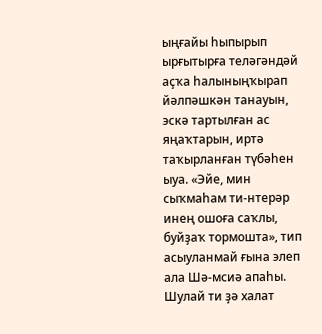ыңғайы һыпырып ырғытырға теләгәндәй аҫҡа һалыныңҡырап йәлпәшкән танауын, эскә тартылған ас яңаҡтарын, иртә таҡырланған түбәһен ыуа. «Эйе, мин сыҡмаһам ти-нтерәр инең ошоға саҡлы, буйҙаҡ тормошта», тип асыуланмай ғына элеп ала Шә-мсиә апаһы. Шулай ти ҙә халат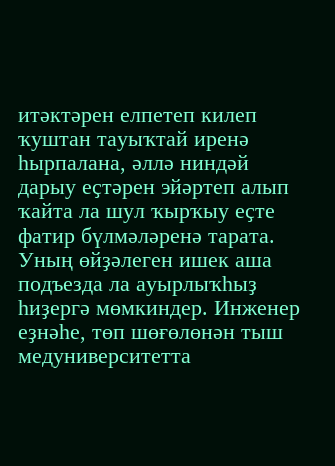итәктәрен елпетеп килеп ҡуштан тауыҡтай иренә һырпалана, әллә ниндәй дарыу еҫтәрен эйәртеп алып ҡайта ла шул ҡырҡыу еҫте фатир бүлмәләренә тарата. Уның өйҙәлеген ишек аша подъезда ла ауырлыҡһыҙ һиҙергә мөмкиндер. Инженер еҙнәһе, төп шөғөлөнән тыш медуниверситетта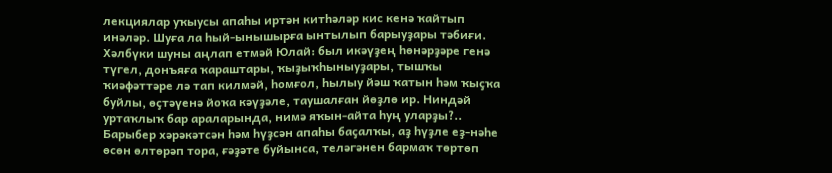лекциялар уҡыусы апаһы иртән китһәләр кис кенә ҡайтып инәләр. Шуға ла һый-ынышырға ынтылып барыуҙары тәбиғи. Хәлбүки шуны аңлап етмәй Юлай: был икәүҙең һөнәрҙәре генә түгел, донъяға ҡараштары, ҡыҙыҡһыныуҙары, тышҡы ҡиәфәттәре лә тап килмәй, һомғол, һылыу йәш ҡатын һәм ҡыҫҡа буйлы, өҫтәүенә йоҡа кәүҙәле, таушалған йөҙлө ир. Ниндәй уртаҡлыҡ бар араларында, нимә яҡын-айта һуң уларҙы?.. Барыбер хәрәкәтсән һәм һүҙсән апаһы баҫалҡы, аҙ һүҙле еҙ-нәһе өсөн өлтөрәп тора, ғәҙәте буйынса, теләгәнен бармаҡ төртөп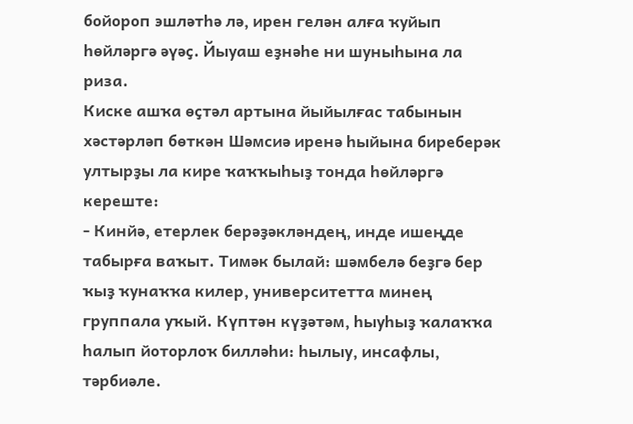бойороп эшләтһә лә, ирен гелән алға ҡуйып һөйләргә әүәҫ. Йыуаш еҙнәһе ни шуныһына ла риза.
Киске ашҡа өҫтәл артына йыйылғас табынын хәстәрләп бөткән Шәмсиә иренә һыйына биреберәк ултырҙы ла кире ҡаҡҡыһыҙ тонда һөйләргә кереште:
- Кинйә, етерлек берәҙәкләндең, инде ишеңде табырға ваҡыт. Тимәк былай: шәмбелә беҙгә бер ҡыҙ ҡунаҡҡа килер, университетта минең группала уҡый. Күптән күҙәтәм, һыуһыҙ ҡалаҡҡа һалып йоторлоҡ билләһи: һылыу, инсафлы, тәрбиәле.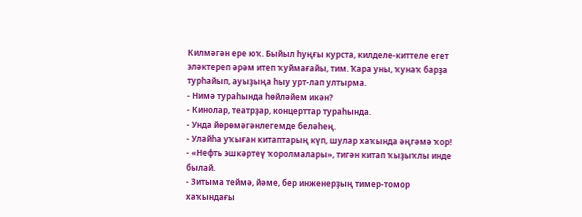Килмәгән ере юҡ. Быйыл һуңғы курста, килделе-киттеле егет эләктереп әрәм итеп ҡуймағайы, тим. Ҡара уны, ҡунаҡ барҙа турһайып, ауыҙыңа һыу урт-лап ултырма.
- Нимә тураһында һөйләйем икән?
- Кинолар, театрҙар, концерттар тураһында.
- Унда йөрөмәгәнлегемде беләһең.
- Улайһа уҡыған китаптарың күп, шулар хаҡында әңгәмә ҡор!
- «Нефть эшкәртеү ҡоролмалары», тигән китап ҡыҙыҡлы инде былай.
- Зитыма теймә, йәме, бер инженерҙың тимер-томор хаҡындағы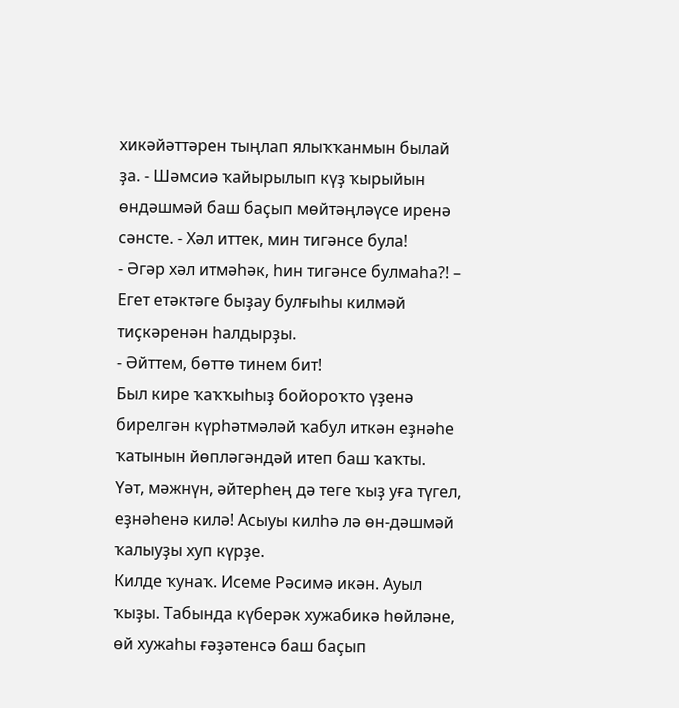хикәйәттәрен тыңлап ялыҡҡанмын былай ҙа. - Шәмсиә ҡайырылып күҙ ҡырыйын өндәшмәй баш баҫып мөйтәңләүсе иренә сәнсте. - Хәл иттек, мин тигәнсе була!
- Әгәр хәл итмәһәк, һин тигәнсе булмаһа?! – Егет етәктәге быҙау булғыһы килмәй тиҫкәренән һалдырҙы.
- Әйттем, бөттө тинем бит!
Был кире ҡаҡҡыһыҙ бойороҡто үҙенә бирелгән күрһәтмәләй ҡабул иткән еҙнәһе ҡатынын йөпләгәндәй итеп баш ҡаҡты.
Үәт, мәжнүн, әйтерһең дә теге ҡыҙ уға түгел, еҙнәһенә килә! Асыуы килһә лә өн-дәшмәй ҡалыуҙы хуп күрҙе.
Килде ҡунаҡ. Исеме Рәсимә икән. Ауыл ҡыҙы. Табында күберәк хужабикә һөйләне, өй хужаһы ғәҙәтенсә баш баҫып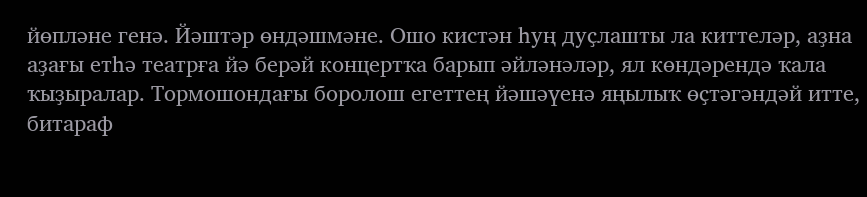йөпләне генә. Йәштәр өндәшмәне. Ошо кистән һуң дуҫлашты ла киттеләр, аҙна аҙағы етһә театрға йә берәй концертҡа барып әйләнәләр, ял көндәрендә ҡала ҡыҙыралар. Тормошондағы боролош егеттең йәшәүенә яңылыҡ өҫтәгәндәй итте, битараф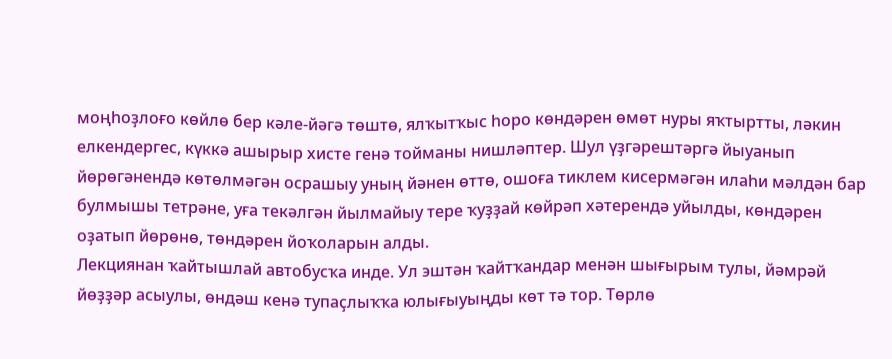моңһоҙлоғо көйлө бер кәле-йәгә төштө, ялҡытҡыс һоро көндәрен өмөт нуры яҡтыртты, ләкин елкендергес, күккә ашырыр хисте генә тойманы нишләптер. Шул үҙгәрештәргә йыуанып йөрөгәнендә көтөлмәгән осрашыу уның йәнен өттө, ошоға тиклем кисермәгән илаһи мәлдән бар булмышы тетрәне, уға текәлгән йылмайыу тере ҡуҙҙай көйрәп хәтерендә уйылды, көндәрен оҙатып йөрөнө, төндәрен йоҡоларын алды.
Лекциянан ҡайтышлай автобусҡа инде. Ул эштән ҡайтҡандар менән шығырым тулы, йәмрәй йөҙҙәр асыулы, өндәш кенә тупаҫлыҡҡа юлығыуыңды көт тә тор. Төрлө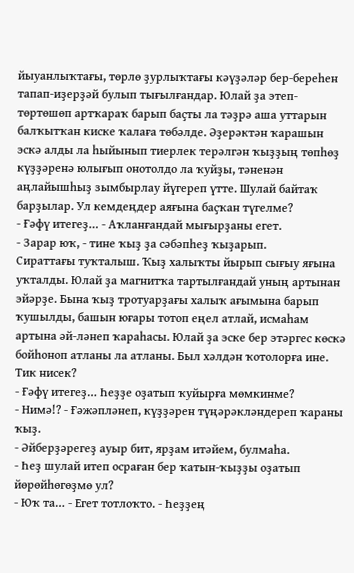йыуанлыҡтағы, төрлө ҙурлыҡтағы кәүҙәләр бер-береһен тапап-иҙерҙәй булып тығылғандар. Юлай ҙа этеп-төртөшөп артҡараҡ барып баҫты ла тәҙрә аша уттарын балҡытҡан киске ҡалаға төбәлде. Әҙерәктән ҡарашын эскә алды ла һыйынып тиерлек терәлгән ҡыҙҙың төпһөҙ күҙҙәренә юлығып онотолдо ла ҡуйҙы, тәненән аңлайышһыҙ зымбырлау йүгереп үтте. Шулай байтаҡ барҙылар. Ул кемдеңдер аяғына баҫҡан түгелме?
- Ғәфү итегеҙ… - Аҡланғандай мығырҙаны егет.
- Зарар юҡ, - тине ҡыҙ ҙа сәбәпһеҙ ҡыҙарып.
Сираттағы туҡталыш. Ҡыҙ халыҡты йырып сығыу яғына уҡталды. Юлай ҙа магнитҡа тартылғандай уның артынан эйәрҙе. Бына ҡыҙ тротуарҙағы халыҡ ағымына барып ҡушылды, башын юғары тотоп еңел атлай, исмаһам артына әй-ләнеп ҡараһасы. Юлай ҙа эске бер этәргес көскә бойһоноп атланы ла атланы. Был хәлдән ҡотолорға ине. Тик нисек?
- Ғәфү итегеҙ… Һеҙҙе оҙатып ҡуйырға мөмкинме?
- Нимә!? - Ғәжәпләнеп, күҙҙәрен түңәрәкләндереп ҡараны ҡыҙ.
- Әйберҙәрегеҙ ауыр бит, ярҙам итәйем, булмаһа.
- Һеҙ шулай итеп осраған бер ҡатын-ҡыҙҙы оҙатып йөрөйһөгөҙмө ул?
- Юҡ та… - Егет тотлоҡто. - Һеҙҙең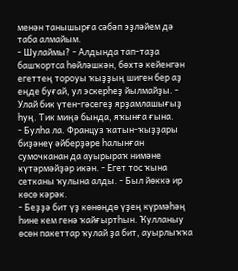менән танышырға сәбәп эҙләйем дә таба алмайым.
- Шулаймы? - Алдында тап-таҙа башҡортса һөйләшкән, бөхтә кейенгән егеттең тороуы ҡыҙҙың шиген бер аҙ еңде буғай, ул эскерһеҙ йылмайҙы. - Улай бик үтен-гәсегеҙ ярҙамлашығыҙ һуң. Тик миңә бында, яҡынға ғына.
- Булһа ла. Француз ҡатын-ҡыҙҙары биҙәнеү әйберҙәре һалынған сумочканан да ауырыраҡ нимәне күтәрмәйҙәр икән. - Егет тос ҡына сетканы ҡулына алды. - Был йөккә ир көсө кәрәк.
- Беҙҙә бит үҙ көнөңдө үҙең күрмәһәң һине кем генә ҡайғыртһын. Ҡулланыу өсөн пакеттар ҡулай ҙа бит, ауырлыҡҡа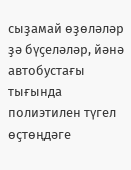сыҙамай өҙөләләр ҙә бүҫеләләр, йәнә автобустағы тығында полиэтилен түгел өҫтөңдәге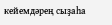кейемдәрең сыҙаһа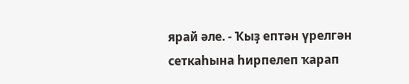ярай әле. - Ҡыҙ ептән үрелгән сеткаһына һирпелеп ҡарап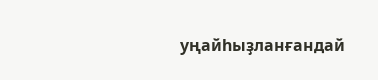уңайһыҙланғандай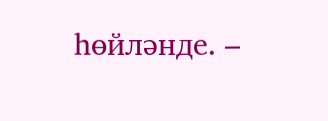һөйләнде. –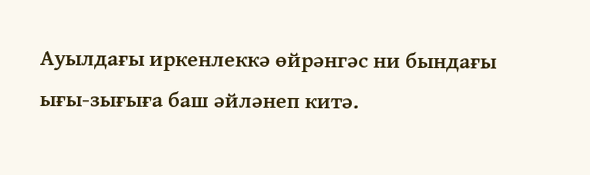Ауылдағы иркенлеккә өйрәнгәс ни бындағы ығы-зығыға баш әйләнеп китә.